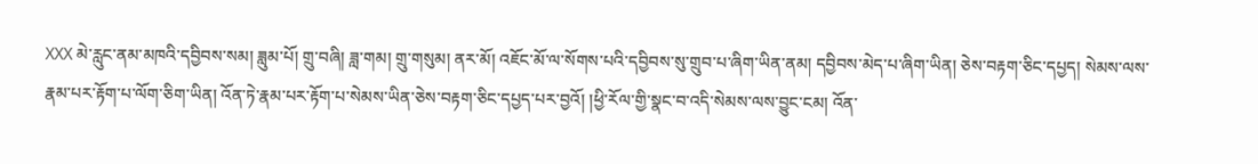XXX མེ་རླུང་ནམ་མཁའི་དབྱིབས་སམ། ཟླུམ་པོ། གྲུ་བཞི། ཟླ་གམ། གྲུ་གསུམ། ནར་མོ། འཇོང་མོ་ལ་སོགས་པའི་དབྱིབས་སུ་གྲུབ་པ་ཞིག་ཡིན་ནམ། དབྱིབས་མེད་པ་ཞིག་ཡིན། ཅེས་བརྟག་ཅིང་དཔྱད། སེམས་ལས་རྣམ་པར་རྟོག་པ་ལོག་ཅིག་ཡིན། འོན་ཏེ་རྣམ་པར་རྟོག་པ་སེམས་ཡིན་ཅེས་བརྟག་ཅིང་དཔྱད་པར་བྱའོ། །ཕྱི་རོལ་གྱི་སྣང་བ་འདི་སེམས་ལས་བྱུང་ངམ། འོན་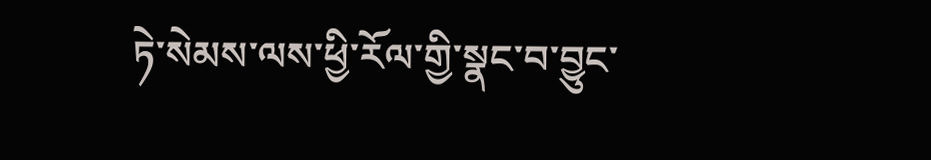ཏེ་སེམས་ལས་ཕྱི་རོལ་གྱི་སྣང་བ་བྱུང་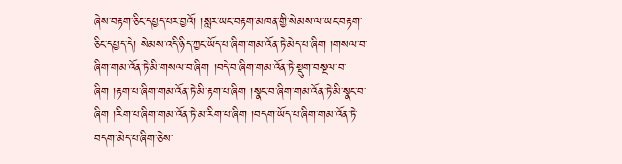ཞེས་བརྟག་ཅིང་དཔྱད་པར་བྱའོ། །སླར་ཡང་བརྟག་མཁན་གྱི་སེམས་ལ་ཡང་བརྟག་ཅིང་དཔྱད་དེ། སེམས་འདི་ཉིད་ཀྱང་ཡོད་པ་ཞིག་གམ་འོན་ཏེ་མེད་པ་ཞིག །གསལ་བ་ཞིག་གམ་འོན་ཏེ་མི་གསལ་བ་ཞིག །བདེ་བ་ཞིག་གམ་འོན་ཏེ་སྡུག་བསྔལ་བ་ཞིག །རྟག་པ་ཞིག་གམ་འོན་ཏེ་མི་རྟག་པ་ཞིག །སྣང་བ་ཞིག་གམ་འོན་ཏེ་མི་སྣང་བ་ཞིག །རིག་པ་ཞིག་གམ་འོན་ཏེ་མ་རིག་པ་ཞིག །བདག་ཡོད་པ་ཞིག་གམ་འོན་ཏེ་བདག་མེད་པ་ཞིག་ཅེས་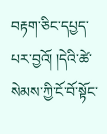བརྟག་ཅིང་དཔྱད་པར་བྱའོ། །དེའི་ཚེ་སེམས་ཀྱི་ངོ་བོ་སྟོང་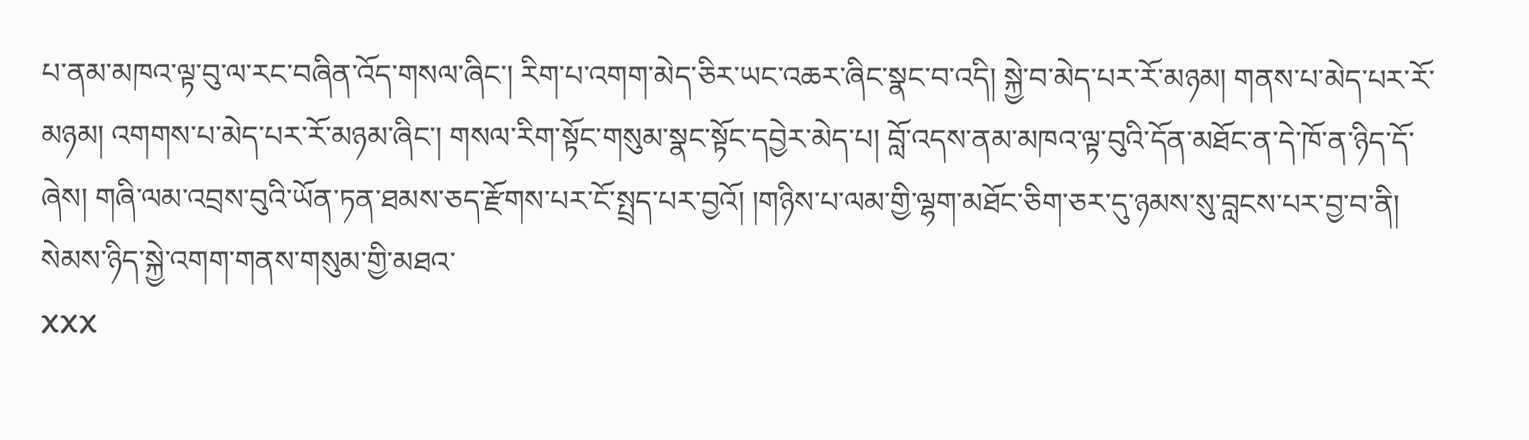པ་ནམ་མཁའ་ལྟ་བུ་ལ་རང་བཞིན་འོད་གསལ་ཞིང་། རིག་པ་འགག་མེད་ཅིར་ཡང་འཆར་ཞིང་སྣང་བ་འདི། སྐྱེ་བ་མེད་པར་རོ་མཉམ། གནས་པ་མེད་པར་རོ་མཉམ། འགགས་པ་མེད་པར་རོ་མཉམ་ཞིང་། གསལ་རིག་སྟོང་གསུམ་སྣང་སྟོང་དབྱེར་མེད་པ། བློ་འདས་ནམ་མཁའ་ལྟ་བུའི་དོན་མཐོང་ན་དེ་ཁོ་ན་ཉིད་དོ་ཞེས། གཞི་ལམ་འབྲས་བུའི་ཡོན་ཏན་ཐམས་ཅད་རྫོགས་པར་ངོ་སྤྲད་པར་བྱའོ། །གཉིས་པ་ལམ་གྱི་ལྷག་མཐོང་ཅིག་ཅར་དུ་ཉམས་སུ་བླངས་པར་བྱ་བ་ནི། སེམས་ཉིད་སྐྱེ་འགག་གནས་གསུམ་གྱི་མཐའ་
XXX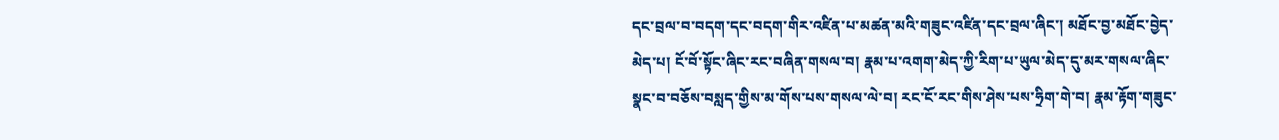དང་བྲལ་བ་བདག་དང་བདག་གིར་འཛིན་པ་མཚན་མའི་གཟུང་འཛིན་དང་བྲལ་ཞིང་། མཐོང་བྱ་མཐོང་བྱེད་མེད་པ། ངོ་བོ་སྟོང་ཞིང་རང་བཞིན་གསལ་བ། རྣམ་པ་འགག་མེད་ཀྱི་རིག་པ་ཡུལ་མེད་དུ་མར་གསལ་ཞིང་སྣང་བ་བཅོས་བསླད་གྱིས་མ་གོས་པས་གསལ་ལེ་བ། རང་ངོ་རང་གིས་ཤེས་པས་ཧྲིག་གེ་བ། རྣམ་རྟོག་གཟུང་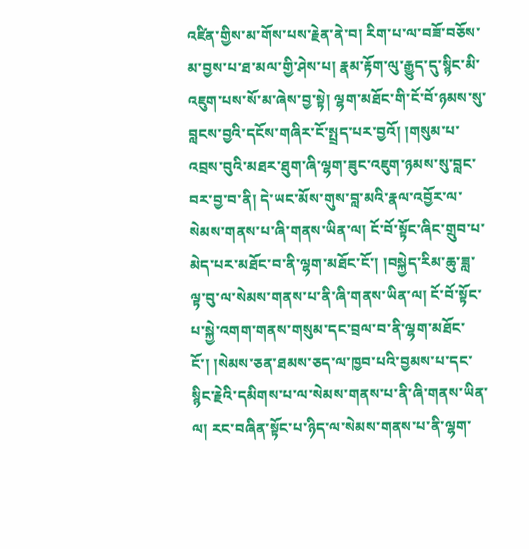འཛིན་གྱིས་མ་གོས་པས་རྗེན་ནེ་བ། རིག་པ་ལ་བཟོ་བཅོས་མ་བྱས་པ་ཐ་མལ་གྱི་ཤེས་པ། རྣམ་རྟོག་ལུ་རྒྱུད་དུ་སྙིང་མི་འཇུག་པས་སོ་མ་ཞེས་བྱ་སྟེ། ལྷག་མཐོང་གི་ངོ་བོ་ཉམས་སུ་བླངས་བྱའི་དངོས་གཞིར་ངོ་སྤྲད་པར་བྱའོ། །གསུམ་པ་འབྲས་བུའི་མཐར་ཐུག་ཞི་ལྷག་ཟུང་འཇུག་ཉམས་སུ་བླང་བར་བྱ་བ་ནི། དེ་ཡང་མོས་གུས་བླ་མའི་རྣལ་འབྱོར་ལ་སེམས་གནས་པ་ཞི་གནས་ཡིན་ལ། ངོ་བོ་སྟོང་ཞིང་གྲུབ་པ་མེད་པར་མཐོང་བ་ནི་ལྷག་མཐོང་ངོ་། །བསྐྱེད་རིམ་ཆུ་ཟླ་ལྟ་བུ་ལ་སེམས་གནས་པ་ནི་ཞི་གནས་ཡིན་ལ། ངོ་བོ་སྟོང་པ་སྐྱེ་འགག་གནས་གསུམ་དང་བྲལ་བ་ནི་ལྷག་མཐོང་ངོ་། །སེམས་ཅན་ཐམས་ཅད་ལ་ཁྱབ་པའི་བྱམས་པ་དང་སྙིང་རྗེའི་དམིགས་པ་ལ་སེམས་གནས་པ་ནི་ཞི་གནས་ཡིན་ལ། རང་བཞིན་སྟོང་པ་ཉིད་ལ་སེམས་གནས་པ་ནི་ལྷག་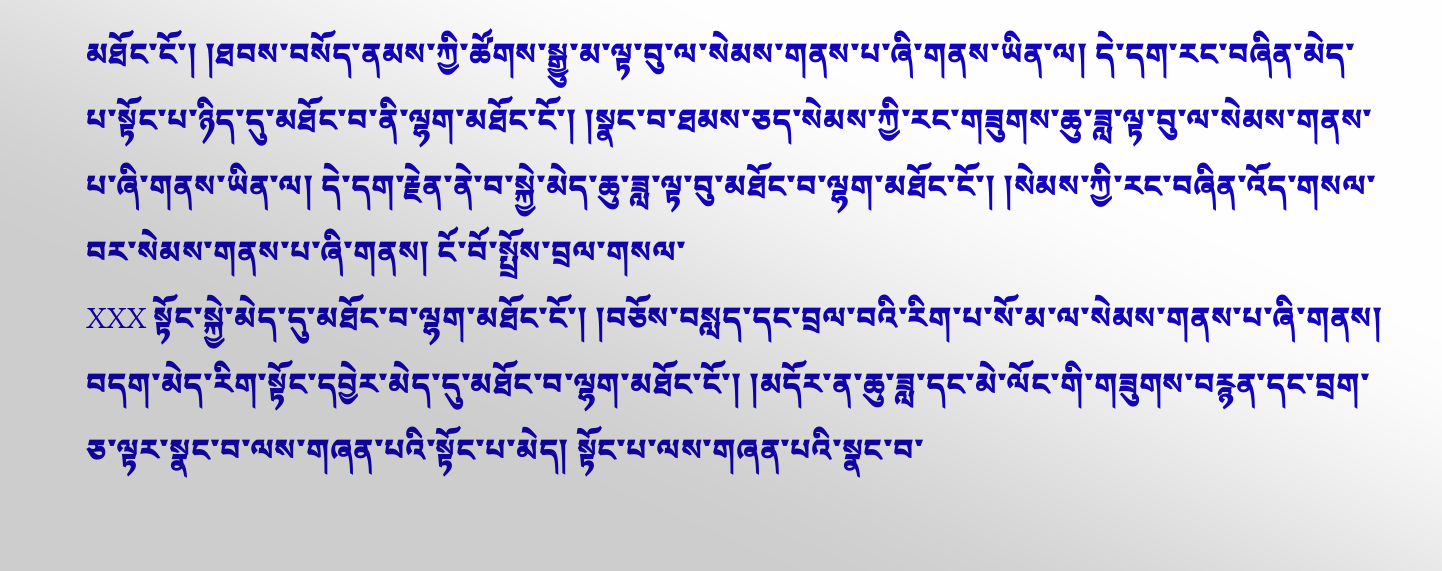མཐོང་ངོ་། །ཐབས་བསོད་ནམས་ཀྱི་ཚོགས་སྒྱུ་མ་ལྟ་བུ་ལ་སེམས་གནས་པ་ཞི་གནས་ཡིན་ལ། དེ་དག་རང་བཞིན་མེད་པ་སྟོང་པ་ཉིད་དུ་མཐོང་བ་ནི་ལྷག་མཐོང་ངོ་། །སྣང་བ་ཐམས་ཅད་སེམས་ཀྱི་རང་གཟུགས་ཆུ་ཟླ་ལྟ་བུ་ལ་སེམས་གནས་པ་ཞི་གནས་ཡིན་ལ། དེ་དག་རྗེན་ནེ་བ་སྐྱེ་མེད་ཆུ་ཟླ་ལྟ་བུ་མཐོང་བ་ལྷག་མཐོང་ངོ་། །སེམས་ཀྱི་རང་བཞིན་འོད་གསལ་བར་སེམས་གནས་པ་ཞི་གནས། ངོ་བོ་སྤྲོས་བྲལ་གསལ་
XXX སྟོང་སྐྱེ་མེད་དུ་མཐོང་བ་ལྷག་མཐོང་ངོ་། །བཅོས་བསླད་དང་བྲལ་བའི་རིག་པ་སོ་མ་ལ་སེམས་གནས་པ་ཞི་གནས། བདག་མེད་རིག་སྟོང་དབྱེར་མེད་དུ་མཐོང་བ་ལྷག་མཐོང་ངོ་། །མདོར་ན་ཆུ་ཟླ་དང་མེ་ལོང་གི་གཟུགས་བརྙན་དང་བྲག་ཅ་ལྟར་སྣང་བ་ལས་གཞན་པའི་སྟོང་པ་མེད། སྟོང་པ་ལས་གཞན་པའི་སྣང་བ་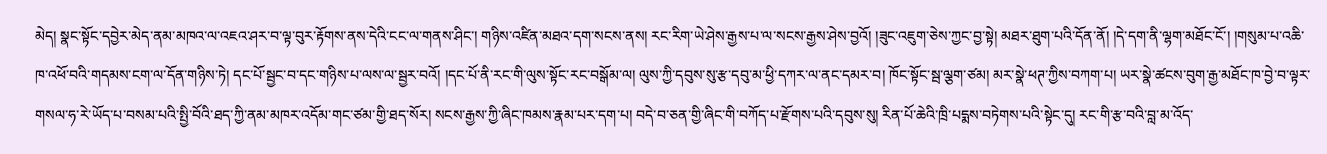མེད། སྣང་སྟོང་དབྱེར་མེད་ནམ་མཁའ་ལ་འཇའ་ཤར་བ་ལྟ་བུར་རྟོགས་ནས་དེའི་ངང་ལ་གནས་ཤིང་། གཉིས་འཛིན་མཐའ་དག་སངས་ནས། རང་རིག་ཡེ་ཤེས་རྒྱས་པ་ལ་སངས་རྒྱས་ཤེས་བྱའོ། །ཟུང་འཇུག་ཅེས་ཀྱང་བྱ་སྟེ། མཐར་ཐུག་པའི་དོན་ནོ། །དེ་དག་ནི་ལྷག་མཐོང་ངོ་། །གསུམ་པ་འཆི་ཁ་འཕོ་བའི་གདམས་ངག་ལ་དོན་གཉིས་ཏེ། དང་པོ་སྦྱང་བ་དང་གཉིས་པ་ལས་ལ་སྦྱར་བའོ། །དང་པོ་ནི་རང་གི་ལུས་སྟོང་རང་བསྒོམ་ལ། ལུས་ཀྱི་དབུས་སུ་རྩ་དབུ་མ་ཕྱི་དཀར་ལ་ནང་དམར་བ། ཁོང་སྟོང་སྦ་ལྕག་ཙམ། མར་སྣེ་ཕཊ་ཀྱིས་བཀག་པ། ཡར་སྣེ་ཚངས་བུག་རྒྱ་མཐོང་ཁ་བྱེ་བ་ལྟར་གསལ་ཧ་རེ་ཡོད་པ་བསམ་པའི་སྤྱི་བོའི་ཐད་ཀྱི་ནམ་མཁར་འདོམ་གང་ཙམ་གྱི་ཐད་སོར། སངས་རྒྱས་ཀྱི་ཞིང་ཁམས་རྣམ་པར་དག་པ། བདེ་བ་ཅན་གྱི་ཞིང་གི་བཀོད་པ་རྫོགས་པའི་དབུས་སུ། རིན་པོ་ཆེའི་ཁྲི་པདྨས་བཏེགས་པའི་སྟེང་དུ། རང་གི་རྩ་བའི་བླ་མ་འོད་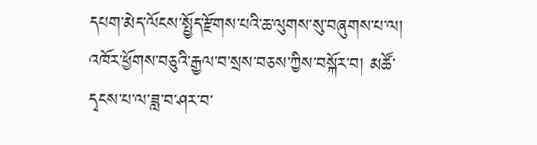དཔག་མེད་ལོངས་སྤྱོད་རྫོགས་པའི་ཆ་ལུགས་སུ་བཞུགས་པ་ལ། འཁོར་ཕྱོགས་བཅུའི་རྒྱལ་བ་སྲས་བཅས་ཀྱིས་བསྐོར་བ། མཚོ་དྭངས་པ་ལ་ཟླ་བ་ཤར་བ་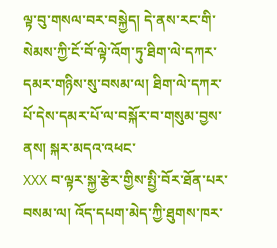ལྟ་བུ་གསལ་བར་བསྐྱེད། དེ་ནས་རང་གི་སེམས་ཀྱི་ངོ་བོ་ལྟེ་འོག་ཏུ་ཐིག་ལེ་དཀར་དམར་གཉིས་སུ་བསམ་ལ། ཐིག་ལེ་དཀར་པོ་དེས་དམར་པོ་ལ་བསྐོར་བ་གསུམ་བྱས་ནས། སྐར་མདའ་འཕང་
XXX བ་ལྟར་སྐྱ་རྩེར་གྱིས་སྤྱི་བོར་ཐོན་པར་བསམ་ལ། འོད་དཔག་མེད་ཀྱི་ཐུགས་ཁར་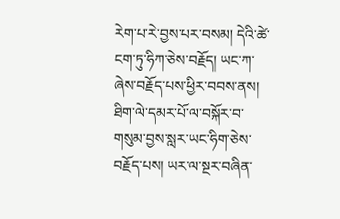རེག་པ་རེ་བྱས་པར་བསམ། དེའི་ཚེ་ངག་ཏུ་ཧིཀ་ཅེས་བརྗོད། ཡང་ཀ་ཞེས་བརྗོད་པས་ཕྱིར་བབས་ནས། ཐིག་ལེ་དམར་པོ་ལ་བསྐོར་བ་གསུམ་བྱས་སླར་ཡང་ཧིག་ཅེས་བརྗོད་པས། ཡར་ལ་སྔར་བཞིན་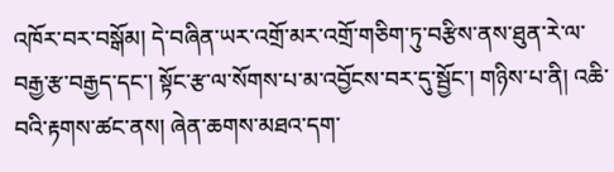འཁོར་བར་བསྒོམ། དེ་བཞིན་ཡར་འགྲོ་མར་འགྲོ་གཅིག་ཏུ་བརྩིས་ནས་ཐུན་རེ་ལ་བརྒྱ་རྩ་བརྒྱད་དང་། སྟོང་རྩ་ལ་སོགས་པ་མ་འབྱོངས་བར་དུ་སྦྱོང་། གཉིས་པ་ནི། འཆི་བའི་རྟགས་ཚང་ནས། ཞེན་ཆགས་མཐའ་དག་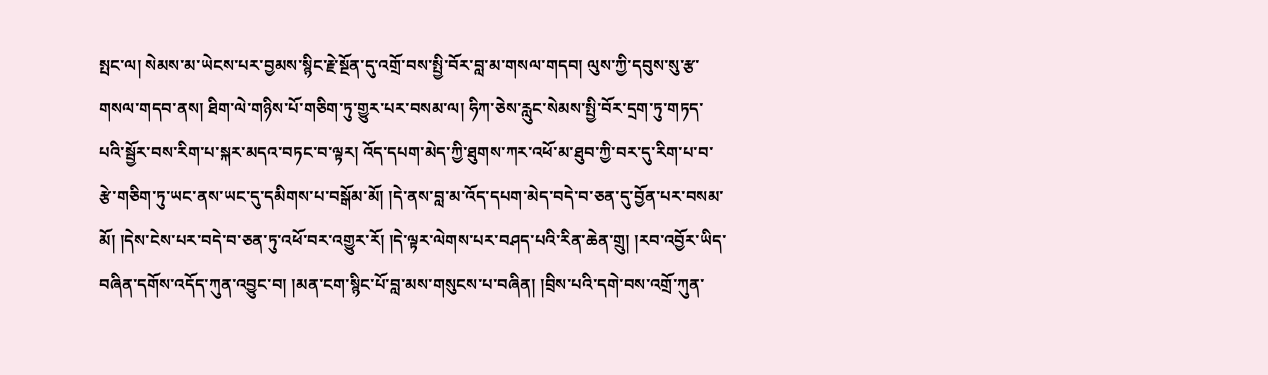སྤང་ལ། སེམས་མ་ཡེངས་པར་བྱམས་སྙིང་རྗེ་སྔོན་དུ་འགྲོ་བས་སྤྱི་བོར་བླ་མ་གསལ་གདབ། ལུས་ཀྱི་དབུས་སུ་རྩ་གསལ་གདབ་ནས། ཐིག་ལེ་གཉིས་པོ་གཅིག་ཏུ་གྱུར་པར་བསམ་ལ། ཧིཀ་ཅེས་རླུང་སེམས་སྤྱི་བོར་དྲག་ཏུ་གཏད་པའི་སྦྱོར་བས་རིག་པ་སྐར་མདའ་བཏང་བ་ལྟར། འོད་དཔག་མེད་ཀྱི་ཐུགས་ཀར་འཕོ་མ་ཐུབ་ཀྱི་བར་དུ་རིག་པ་བ་རྩེ་གཅིག་ཏུ་ཡང་ནས་ཡང་དུ་དམིགས་པ་བསྒོམ་མོ། །དེ་ནས་བླ་མ་འོད་དཔག་མེད་བདེ་བ་ཅན་དུ་བྱོན་པར་བསམ་མོ། །དེས་ངེས་པར་བདེ་བ་ཅན་ཏུ་འཕོ་བར་འགྱུར་རོ། །དེ་ལྟར་ལེགས་པར་བཤད་པའི་རིན་ཆེན་གྲུ། །རབ་འབྱོར་ཡིད་བཞིན་དགོས་འདོད་ཀུན་འབྱུང་བ། །མན་ངག་སྙིང་པོ་བླ་མས་གསུངས་པ་བཞིན། །བྲིས་པའི་དགེ་བས་འགྲོ་ཀུན་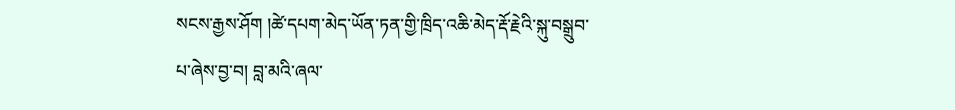སངས་རྒྱས་ཤོག །ཚེ་དཔག་མེད་ཡོན་ཏན་གྱི་ཁྲིད་འཆི་མེད་རྡོ་རྗེའི་སྐུ་བསྒྲུབ་པ་ཞེས་བྱ་བ། བླ་མའི་ཞལ་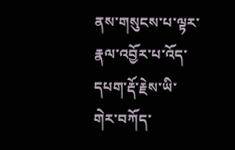ནས་གསུངས་པ་ལྟར་རྣལ་འབྱོར་པ་འོད་དཔག་རྡོ་རྗེས་ཡི་གེར་བཀོད་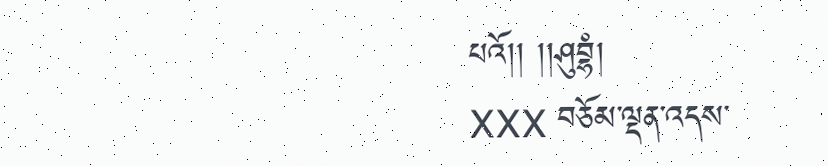པའོ།། །།ཤུབྷཾ།
XXX བཅོམ་ལྡན་འདས་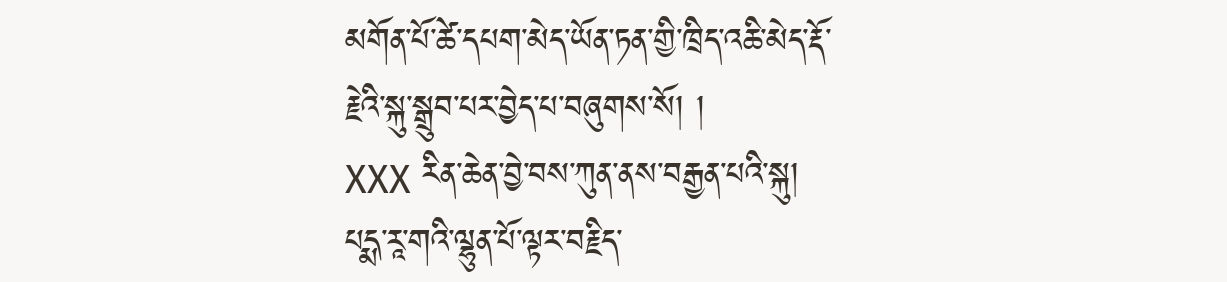མགོན་པོ་ཚེ་དཔག་མེད་ཡོན་ཏན་གྱི་ཁྲིད་འཆི་མེད་རྡོ་རྗེའི་སྐུ་སྒྲུབ་པར་བྱེད་པ་བཞུགས་སོ། །
XXX རིན་ཆེན་བྱེ་བས་ཀུན་ནས་བརྒྱན་པའི་སྐུ། པདྨ་རཱ་གའི་ལྷུན་པོ་ལྟར་བརྗིད་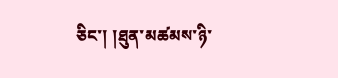ཅིང་། །ཐུན་མཚམས་ཉི་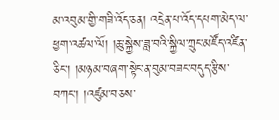མ་འབུམ་གྱི་གཟི་འོད་ཅན། འདྲེན་པ་འོད་དཔག་མེད་ལ་ཕྱག་འཚལ་ལོ། །ཆུ་སྐྱེས་ཟླ་བའི་སྐྱིལ་ཀྲུང་མཛོད་འཛིན་ཅིང་། །མཉམ་བཞག་སྟེང་ན་བུམ་བཟང་བདུད་རྩིས་བཀང་། །འཛུམ་བཅས་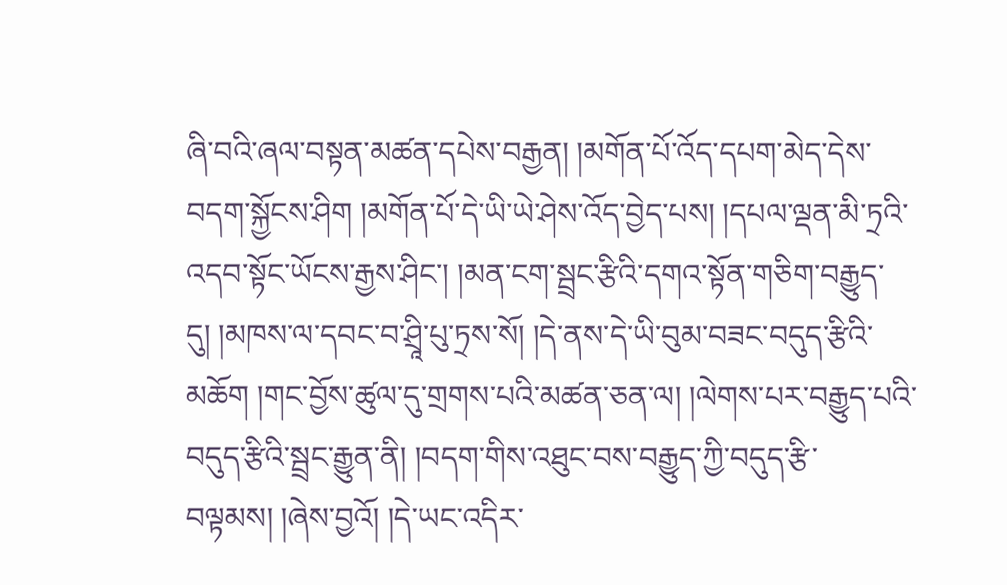ཞི་བའི་ཞལ་བསྟན་མཚན་དཔེས་བརྒྱན། །མགོན་པོ་འོད་དཔག་མེད་དེས་བདག་སྐྱོངས་ཤིག །མགོན་པོ་དེ་ཡི་ཡེ་ཤེས་འོད་བྱེད་པས། །དཔལ་ལྡན་མི་ཏྲའི་འདབ་སྟོང་ཡོངས་རྒྱས་ཤིང་། །མན་ངག་སྦྲང་རྩིའི་དགའ་སྟོན་གཅིག་བརྒྱུད་དུ། །མཁས་ལ་དབང་བ་ཤྲཱི་པུ་ཏྲས་སོ། །དེ་ནས་དེ་ཡི་བུམ་བཟང་བདུད་རྩིའི་མཆོག །གང་བྱོས་ཚུལ་དུ་གྲགས་པའི་མཚན་ཅན་ལ། །ལེགས་པར་བརྒྱུད་པའི་བདུད་རྩིའི་སྦྲང་རྒྱུན་ནི། །བདག་གིས་འཐུང་བས་བརྒྱུད་ཀྱི་བདུད་རྩི་བལྟམས། །ཞེས་བྱའོ། །དེ་ཡང་འདིར་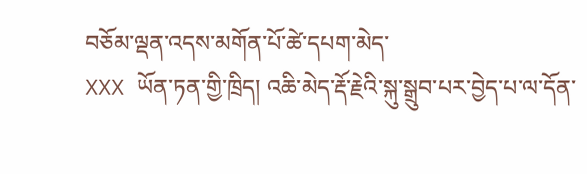བཅོམ་ལྡན་འདས་མགོན་པོ་ཚེ་དཔག་མེད་
XXX ཡོན་ཏན་གྱི་ཁྲིད། འཆི་མེད་རྡོ་རྗེའི་སྐུ་སྒྲུབ་པར་བྱེད་པ་ལ་དོན་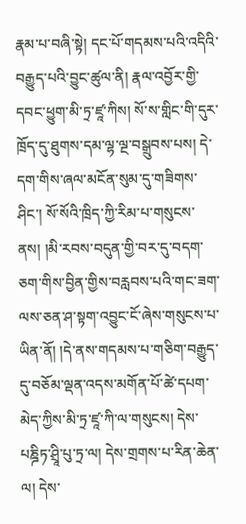རྣམ་པ་བཞི་སྟེ། དང་པོ་གདམས་པའི་འདིའི་བརྒྱུད་པའི་བྱུང་ཚུལ་ནི། རྣལ་འབྱོར་གྱི་དབང་ཕྱུག་མི་ཏྲ་ཛཱ་ཀིས། སོ་ས་གླིང་གི་དུར་ཁྲོད་དུ་ཐུགས་དམ་ལྷ་ལྔ་བསྒྲུབས་པས། དེ་དག་གིས་ཞལ་མངོན་སུམ་དུ་གཟིགས་ཤིང་། སོ་སོའི་ཁྲིད་ཀྱི་རིམ་པ་གསུངས་ནས། །མི་རབས་བདུན་གྱི་བར་དུ་བདག་ཅག་གིས་བྱིན་གྱིས་བརླབས་པའི་གང་ཟག་ལས་ཅན་ཤ་སྟག་འབྱུང་ངོ་ཞེས་གསུངས་པ་ཡིན་ནོ། །དེ་ནས་གདམས་པ་གཅིག་བརྒྱུད་དུ་བཅོམ་ལྡན་འདས་མགོན་པོ་ཚེ་དཔག་མེད་ཀྱིས་མི་ཏྲ་ཛཱ་ཀི་ལ་གསུངས། དེས་པཎྜིཏ་ཤྲཱི་པུ་ཏྲ་ལ། དེས་གྲགས་པ་རིན་ཆེན་ལ། དེས་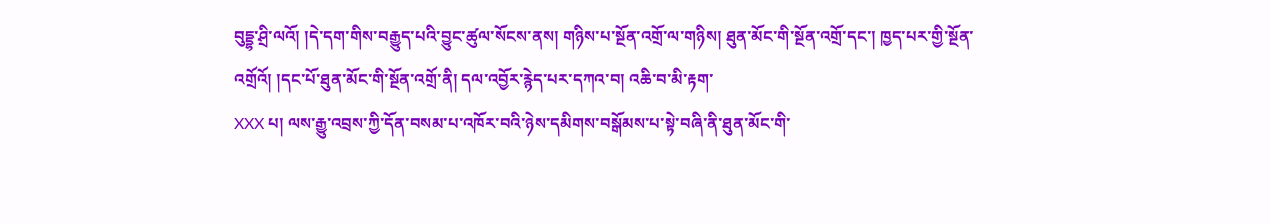བུདྡྷ་ཤྲི་ལའོ། །དེ་དག་གིས་བརྒྱུད་པའི་བྱུང་ཚུལ་སོངས་ནས། གཉིས་པ་སྔོན་འགྲོ་ལ་གཉིས། ཐུན་མོང་གི་སྔོན་འགྲོ་དང་། ཁྱད་པར་གྱི་སྔོན་འགྲོའོ། །དང་པོ་ཐུན་མོང་གི་སྔོན་འགྲོ་ནི། དལ་འབྱོར་རྙེད་པར་དཀའ་བ། འཆི་བ་མི་རྟག་
XXX པ། ལས་རྒྱུ་འབྲས་ཀྱི་དོན་བསམ་པ་འཁོར་བའི་ཉེས་དམིགས་བསྒོམས་པ་སྟེ་བཞི་ནི་ཐུན་མོང་གི་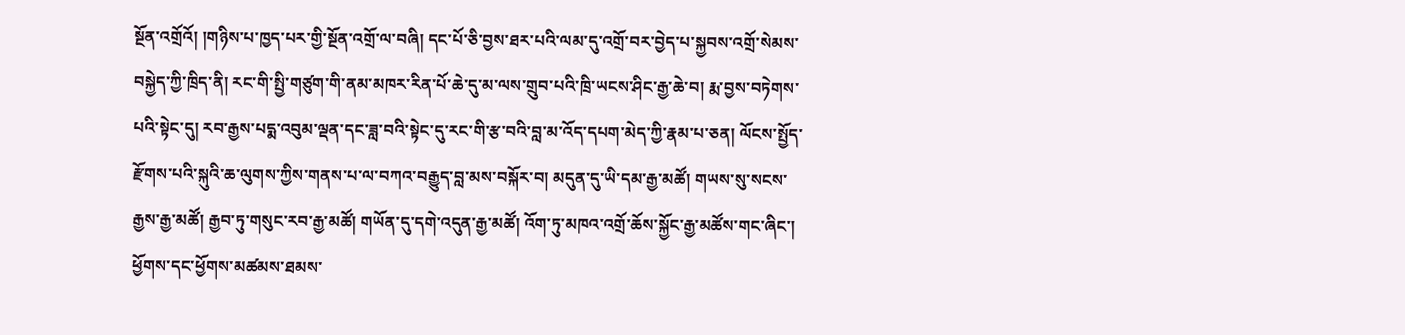སྔོན་འགྲོའོ། །གཉིས་པ་ཁྱད་པར་གྱི་སྔོན་འགྲོ་ལ་བཞི། དང་པོ་ཅི་བྱས་ཐར་པའི་ལམ་དུ་འགྲོ་བར་བྱེད་པ་སྐྱབས་འགྲོ་སེམས་བསྐྱེད་ཀྱི་ཁྲིད་ནི། རང་གི་སྤྱི་གཙུག་གི་ནམ་མཁར་རིན་པོ་ཆེ་དུ་མ་ལས་གྲུབ་པའི་ཁྲི་ཡངས་ཤིང་རྒྱ་ཆེ་བ། རྨ་བྱས་བཏེགས་པའི་སྟེང་དུ། རབ་རྒྱས་པདྨ་འབུམ་ལྡན་དང་ཟླ་བའི་སྟེང་དུ་རང་གི་རྩ་བའི་བླ་མ་འོད་དཔག་མེད་ཀྱི་རྣམ་པ་ཅན། ལོངས་སྤྱོད་རྫོགས་པའི་སྐུའི་ཆ་ལུགས་ཀྱིས་གནས་པ་ལ་བཀའ་བརྒྱུད་བླ་མས་བསྐོར་བ། མདུན་དུ་ཡི་དམ་རྒྱ་མཚོ། གཡས་སུ་སངས་རྒྱས་རྒྱ་མཚོ། རྒྱབ་ཏུ་གསུང་རབ་རྒྱ་མཚོ། གཡོན་དུ་དགེ་འདུན་རྒྱ་མཚོ། འོག་ཏུ་མཁའ་འགྲོ་ཆོས་སྐྱོང་རྒྱ་མཚོས་གང་ཞིང་། ཕྱོགས་དང་ཕྱོགས་མཚམས་ཐམས་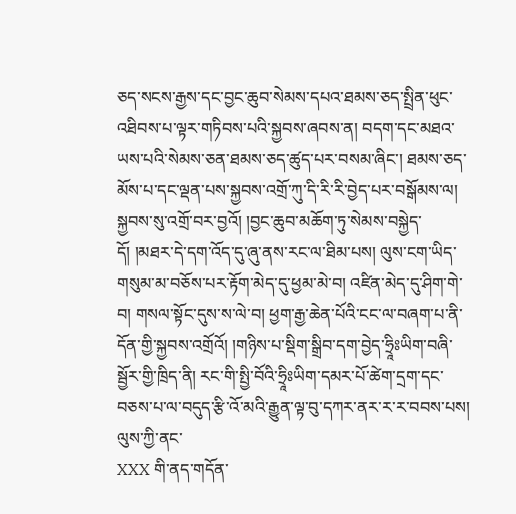ཅད་སངས་རྒྱས་དང་བྱང་ཆུབ་སེམས་དཔའ་ཐམས་ཅད་སྤྲིན་ཕུང་འཐིབས་པ་ལྟར་གཏིབས་པའི་སྐྱབས་ཞབས་ན། བདག་དང་མཐའ་ཡས་པའི་སེམས་ཅན་ཐམས་ཅད་ཚུད་པར་བསམ་ཞིང་། ཐམས་ཅད་མོས་པ་དང་ལྡན་པས་སྐྱབས་འགྲོ་ཀུ་དི་རི་རི་བྱེད་པར་བསྒོམས་ལ། སྐྱབས་སུ་འགྲོ་བར་བྱའོ། །བྱང་ཆུབ་མཆོག་ཏུ་སེམས་བསྐྱེད་དོ། །མཐར་དེ་དག་འོད་དུ་ཞུ་ནས་རང་ལ་ཐིམ་པས། ལུས་ངག་ཡིད་གསུམ་མ་བཅོས་པར་རྟོག་མེད་དུ་ཕྱམ་མེ་བ། འཛིན་མེད་དུ་ཤིག་གེ་བ། གསལ་སྟོང་དུས་ས་ལེ་བ། ཕྱག་རྒྱ་ཆེན་པོའི་ངང་ལ་བཞག་པ་ནི་དོན་གྱི་སྐྱབས་འགྲོའོ། །གཉིས་པ་སྡིག་སྒྲིབ་དག་བྱེད་ཧྲཱིཿཡིག་བཞི་སྦྱོར་གྱི་ཁྲིད་ནི། རང་གི་སྤྱི་བོའི་ཧྲཱིཿཡིག་དམར་པོ་ཚེག་དྲག་དང་བཅས་པ་ལ་བདུད་རྩི་འོ་མའི་རྒྱུན་ལྟ་བུ་དཀར་ནར་ར་ར་བབས་པས། ལུས་ཀྱི་ནང་
XXX གི་ནད་གདོན་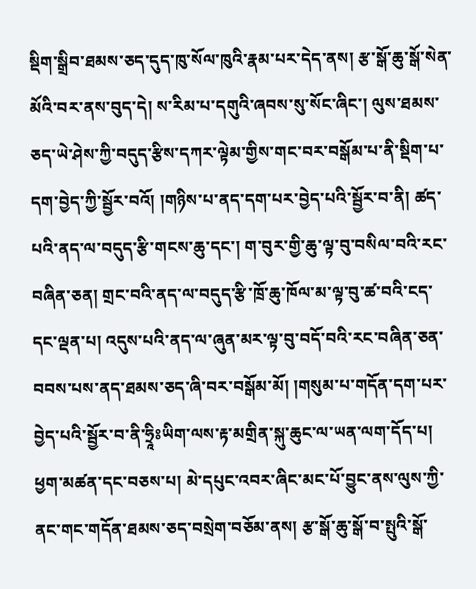སྡིག་སྒྲིབ་ཐམས་ཅད་དུད་ཁུ་སོལ་ཁུའི་རྣམ་པར་དེད་ནས། རྩ་སྒོ་ཆུ་སྒོ་སེན་མོའི་བར་ནས་བུད་དེ། ས་རིམ་པ་དགུའི་ཞབས་སུ་སོང་ཞིང་། ལུས་ཐམས་ཅད་ཡེ་ཤེས་ཀྱི་བདུད་རྩིས་དཀར་ལྟེམ་གྱིས་གང་བར་བསྒོམ་པ་ནི་སྡིག་པ་དག་བྱེད་ཀྱི་སྦྱོར་བའོ། །གཉིས་པ་ནད་དག་པར་བྱེད་པའི་སྦྱོར་བ་ནི། ཚད་པའི་ནད་ལ་བདུད་རྩི་གངས་ཆུ་དང་། ག་བུར་གྱི་ཆུ་ལྟ་བུ་བསིལ་བའི་རང་བཞིན་ཅན། གྲང་བའི་ནད་ལ་བདུད་རྩི་ཁྲོ་ཆུ་ཁོལ་མ་ལྟ་བུ་ཚ་བའི་ངད་དང་ལྡན་པ། འདུས་པའི་ནད་ལ་ཞུན་མར་ལྟ་བུ་བདོ་བའི་རང་བཞིན་ཅན་བབས་པས་ནད་ཐམས་ཅད་ཞི་བར་བསྒོམ་མོ། །གསུམ་པ་གདོན་དག་པར་བྱེད་པའི་སྦྱོར་བ་ནི་ཧྲཱིཿཡིག་ལས་རྟ་མགྲིན་སྐུ་ཆུང་ལ་ཡན་ལག་དོད་པ། ཕྱག་མཚན་དང་བཅས་པ། མེ་དཔུང་འབར་ཞིང་མང་པོ་བྱུང་ནས་ལུས་ཀྱི་ནང་གང་གདོན་ཐམས་ཅད་བསྲེག་བཅོམ་ནས། རྩ་སྒོ་ཆུ་སྒོ་བ་སྤུའི་སྒོ་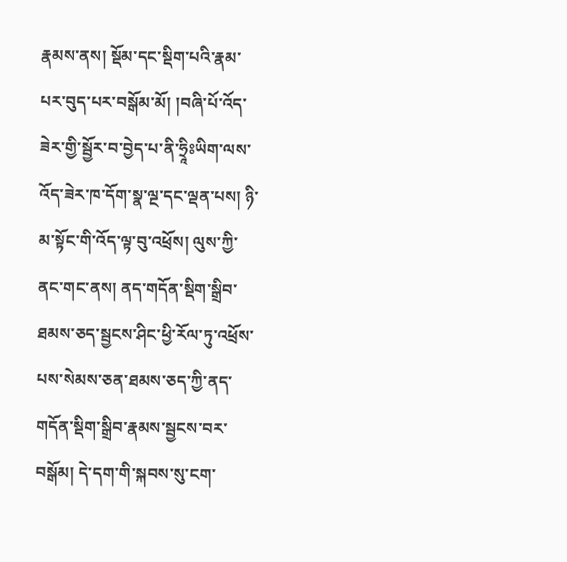རྣམས་ནས། སྡོམ་དང་སྡིག་པའི་རྣམ་པར་བུད་པར་བསྒོམ་མོ། །བཞི་པོ་འོད་ཟེར་གྱི་སྦྱོར་བ་བྱེད་པ་ནི་ཧྲཱིཿཡིག་ལས་འོད་ཟེར་ཁ་དོག་སྣ་ལྔ་དང་ལྡན་པས། ཉི་མ་སྟོང་གི་འོད་ལྟ་བུ་འཕྲོས། ལུས་ཀྱི་ནང་གང་ནས། ནད་གདོན་སྡིག་སྒྲིབ་ཐམས་ཅད་སྦྱངས་ཤིང་ཕྱི་རོལ་ཏུ་འཕྲོས་པས་སེམས་ཅན་ཐམས་ཅད་ཀྱི་ནད་གདོན་སྡིག་སྒྲིབ་རྣམས་སྦྱངས་བར་བསྒོམ། དེ་དག་གི་སྐབས་སུ་ངག་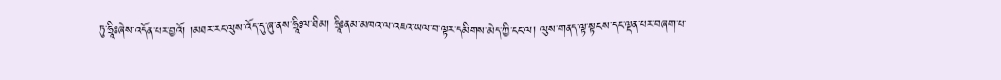ཏུ་ཧྲཱིཿཞེས་འདོན་པར་བྱའོ། །མཐར་རང་ལུས་འོད་དུ་ཞུ་ནས་ཧྲཱིཿལ་ཐིམ། ཧྲཱིཿནམ་མཁའ་ལ་འཇའ་ཡལ་བ་ལྟར་དམིགས་མེད་ཀྱི་ངང་ལ། ལུས་གནད་ལྟ་སྟངས་དང་ལྡན་པར་བཞག་པ་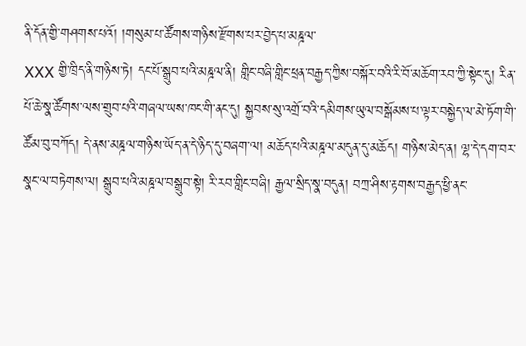ནི་དོན་གྱི་གཤགས་པའོ། །གསུམ་པ་ཚོགས་གཉིས་རྫོགས་པར་བྱེད་པ་མཎྜལ་
XXX གྱི་ཁྲིད་ནི་གཉིས་ཏེ། དང་པོ་སྒྲུབ་པའི་མཎྜལ་ནི། གླིང་བཞི་གླིང་ཕྲན་བརྒྱད་ཀྱིས་བསྐོར་བའི་རི་བོ་མཆོག་རབ་ཀྱི་སྟེང་དུ། རིན་པོ་ཆེ་སྣ་ཚོགས་ལས་གྲུབ་པའི་གཞལ་ཡས་ཁང་གི་ནང་དུ། སྐྱབས་སུ་འགྲོ་བའི་དམིགས་ཡུལ་བསྒོམས་པ་ལྟར་བསྐྱེད་ལ་མེ་ཏོག་གི་ཚོམ་བུ་བཀོད། དེ་ནས་མཎྜལ་གཉིས་ཡོད་ན་དེ་ཉིད་དུ་བཞག་ལ། མཆོད་པའི་མཎྜལ་མདུན་དུ་མཆོད། གཉིས་མེད་ན། ལྷ་དེ་དག་བར་སྣང་ལ་བཏེགས་ལ། སྒྲུབ་པའི་མཎྜལ་བསྒྲུབ་སྟེ། རི་རབ་གླིང་བཞི། རྒྱལ་སྲིད་སྣ་བདུན། བཀྲ་ཤིས་རྟགས་བརྒྱད་ཕྱི་ནང་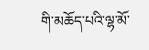གི་མཆོད་པའི་ལྷ་མོ་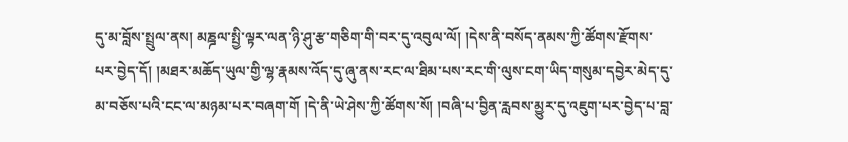དུ་མ་བློས་སྤྲུལ་ནས། མཎྜལ་སྤྱི་ལྟར་ལན་ཉི་ཤུ་རྩ་གཅིག་གི་བར་དུ་འབུལ་ལོ། །དེས་ནི་བསོད་ནམས་ཀྱི་ཚོགས་རྫོགས་པར་བྱེད་དོ། །མཐར་མཆོད་ཡུལ་གྱི་ལྷ་རྣམས་འོད་དུ་ཞུ་ནས་རང་ལ་ཐིམ་པས་རང་གི་ལུས་ངག་ཡིད་གསུམ་དབྱེར་མེད་དུ་མ་བཅོས་པའི་ངང་ལ་མཉམ་པར་བཞག་གོ །དེ་ནི་ཡེ་ཤེས་ཀྱི་ཚོགས་སོ། །བཞི་པ་བྱིན་རླབས་མྱུར་དུ་འཇུག་པར་བྱེད་པ་བླ་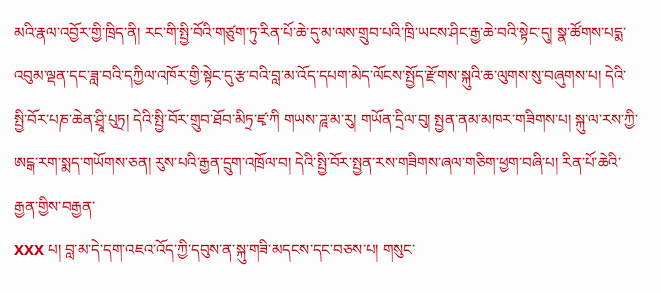མའི་རྣལ་འབྱོར་གྱི་ཁྲིད་ནི། རང་གི་སྤྱི་བོའི་གཙུག་ཏུ་རིན་པོ་ཆེ་དུ་མ་ལས་གྲུབ་པའི་ཁྲི་ཡངས་ཤིང་རྒྱ་ཆེ་བའི་སྟེང་དུ། སྣ་ཚོགས་པདྨ་འབུམ་ལྡན་དང་ཟླ་བའི་དཀྱིལ་འཁོར་གྱི་སྟེང་དུ་རྩ་བའི་བླ་མ་འོད་དཔག་མེད་ལོངས་སྤྱོད་རྫོགས་སྐུའི་ཆ་ལུགས་སུ་བཞུགས་པ། དེའི་སྤྱི་བོར་པཎ་ཆེན་ཤྲཱི་པུཏྲ། དེའི་སྤྱི་བོར་གྲུབ་ཐོབ་མིཏྲ་ཛྭ་ཀི གཡས་ཌཱ་མ་རུ། གཡོན་དྲིལ་བུ། སྤྱན་ནམ་མཁར་གཟིགས་པ། སྐུ་ལ་རས་ཀྱི་ཨངྒ་རག་སྨད་གཡོགས་ཅན། རུས་པའི་རྒྱན་དྲུག་འཁྲོལ་བ། དེའི་སྤྱི་བོར་སྤྱན་རས་གཟིགས་ཞལ་གཅིག་ཕྱག་བཞི་པ། རིན་པོ་ཆེའི་རྒྱན་གྱིས་བརྒྱན་
XXX པ། བླ་མ་དེ་དག་འཇའ་འོད་ཀྱི་དབུས་ན་སྐུ་གཟི་མདངས་དང་བཅས་པ། གསུང་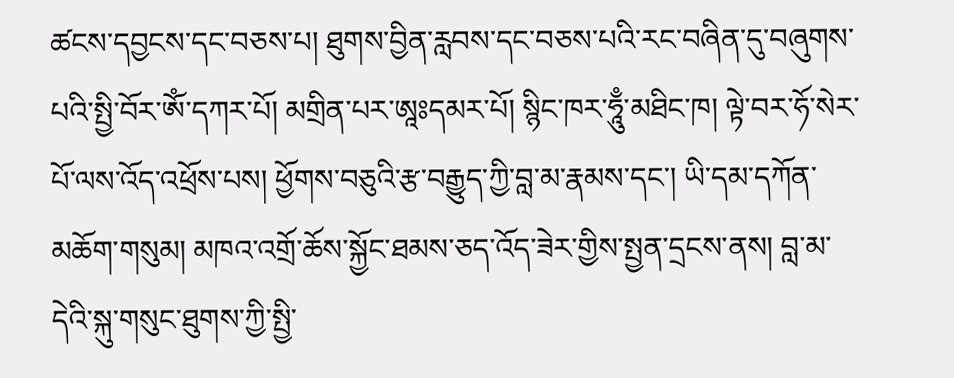ཚངས་དབྱངས་དང་བཅས་པ། ཐུགས་བྱིན་རླབས་དང་བཅས་པའི་རང་བཞིན་དུ་བཞུགས་པའི་སྤྱི་བོར་ཨོཾ་དཀར་པོ། མགྲིན་པར་ཨཱཿདམར་པོ། སྙིང་ཁར་ཧཱུྃ་མཐིང་ཁ། ལྟེ་བར་ཧོ་སེར་པོ་ལས་འོད་འཕྲོས་པས། ཕྱོགས་བཅུའི་རྩ་བརྒྱུད་ཀྱི་བླ་མ་རྣམས་དང་། ཡི་དམ་དཀོན་མཆོག་གསུམ། མཁའ་འགྲོ་ཆོས་སྐྱོང་ཐམས་ཅད་འོད་ཟེར་གྱིས་སྤྱན་དྲངས་ནས། བླ་མ་དེའི་སྐུ་གསུང་ཐུགས་ཀྱི་སྤྱི་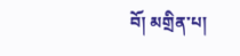བོ། མགྲིན་པ།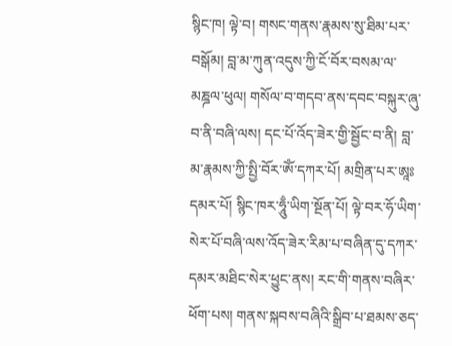སྙིང་ཁ། ལྟེ་བ། གསང་གནས་རྣམས་སུ་ཐིམ་པར་བསྒོམ། བླ་མ་ཀུན་འདུས་ཀྱི་ངོ་བོར་བསམ་ལ་མཎྜལ་ཕུལ། གསོལ་བ་གདབ་ནས་དབང་བསྐུར་ཞུ་བ་ནི་བཞི་ལས། དང་པོ་འོད་ཟེར་གྱི་སྦྱོང་བ་ནི། བླ་མ་རྣམས་ཀྱི་སྤྱི་བོར་ཨོཾ་དཀར་པོ། མགྲིན་པར་ཨཱཿདམར་པོ། སྙིང་ཁར་ཧཱུྃ་ཡིག་སྔོན་པོ། ལྟེ་བར་ཧོ་ཡིག་སེར་པོ་བཞི་ལས་འོད་ཟེར་རིམ་པ་བཞིན་དུ་དཀར་དམར་མཐིང་སེར་ཕྱུང་ནས། རང་གི་གནས་བཞིར་ཕོག་པས། གནས་སྐབས་བཞིའི་སྒྲིབ་པ་ཐམས་ཅད་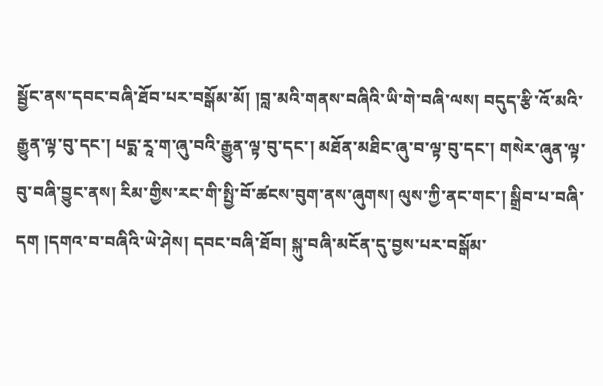སྦྱོང་ནས་དབང་བཞི་ཐོབ་པར་བསྒོམ་མོ། །བླ་མའི་གནས་བཞིའི་ཡི་གེ་བཞི་ལས། བདུད་རྩི་འོ་མའི་རྒྱུན་ལྟ་བུ་དང་། པདྨ་རཱ་ག་ཞུ་བའི་རྒྱུན་ལྟ་བུ་དང་། མཐོན་མཐིང་ཞུ་བ་ལྟ་བུ་དང་། གསེར་ཞུན་ལྟ་བུ་བཞི་བྱུང་ནས། རིམ་གྱིས་རང་གི་སྤྱི་བོ་ཚངས་བུག་ནས་ཞུགས། ལུས་ཀྱི་ནང་གང་། སྒྲིབ་པ་བཞི་དག །དགའ་བ་བཞིའི་ཡེ་ཤེས། དབང་བཞི་ཐོབ། སྐུ་བཞི་མངོན་དུ་བྱས་པར་བསྒོམ་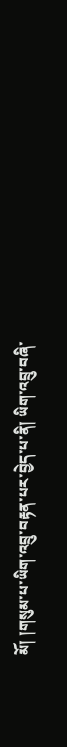མོ། །གསུམ་པ་ཡིག་འབྲུ་བརྟན་པར་བྱེད་པ་ནི། ཡིག་འབྲུ་བཞི་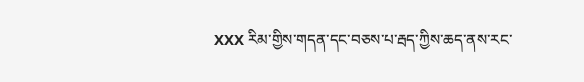XXX རིམ་གྱིས་གདན་དང་བཅས་པ་རྦད་ཀྱིས་ཆད་ནས་རང་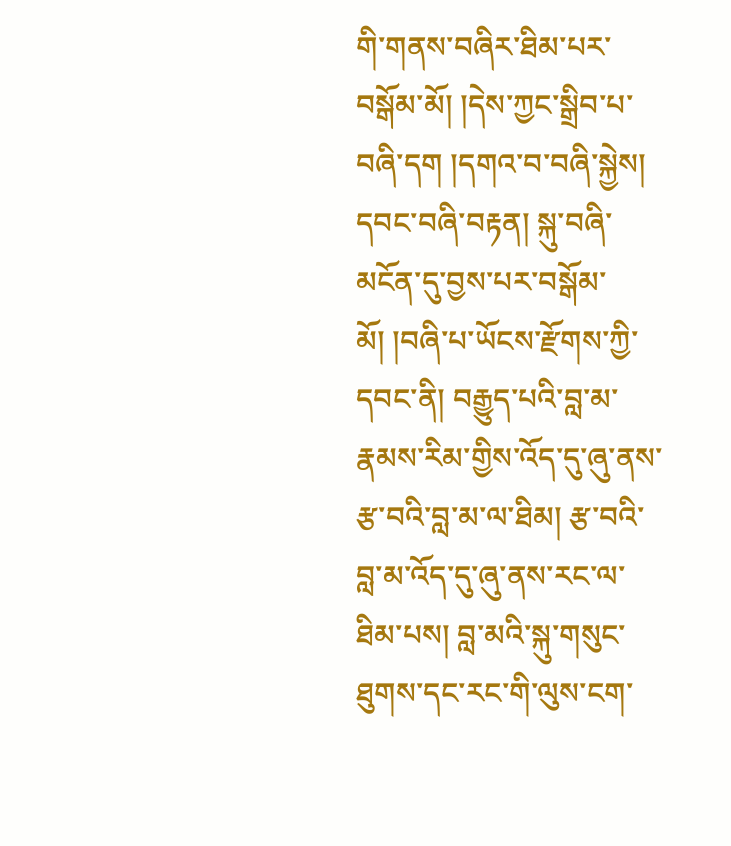གི་གནས་བཞིར་ཐིམ་པར་བསྒོམ་མོ། །དེས་ཀྱང་སྒྲིབ་པ་བཞི་དག །དགའ་བ་བཞི་སྐྱེས། དབང་བཞི་བརྟན། སྐུ་བཞི་མངོན་དུ་བྱས་པར་བསྒོམ་མོ། །བཞི་པ་ཡོངས་རྫོགས་ཀྱི་དབང་ནི། བརྒྱུད་པའི་བླ་མ་རྣམས་རིམ་གྱིས་འོད་དུ་ཞུ་ནས་རྩ་བའི་བླ་མ་ལ་ཐིམ། རྩ་བའི་བླ་མ་འོད་དུ་ཞུ་ནས་རང་ལ་ཐིམ་པས། བླ་མའི་སྐུ་གསུང་ཐུགས་དང་རང་གི་ལུས་ངག་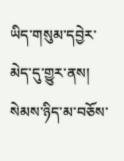ཡིད་གསུམ་དབྱེར་མེད་དུ་གྱུར་ནས། སེམས་ཉིད་མ་བཅོས་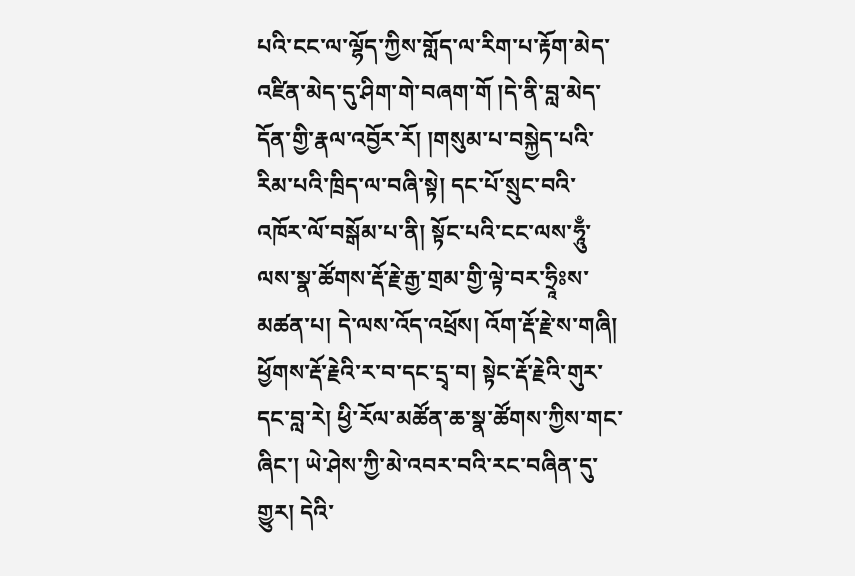པའི་ངང་ལ་ལྷོད་ཀྱིས་གློད་ལ་རིག་པ་རྟོག་མེད་འཛིན་མེད་དུ་ཤིག་གེ་བཞག་གོ །དེ་ནི་བླ་མེད་དོན་གྱི་རྣལ་འབྱོར་རོ། །གསུམ་པ་བསྐྱེད་པའི་རིམ་པའི་ཁྲིད་ལ་བཞི་སྟེ། དང་པོ་སྲུང་བའི་འཁོར་ལོ་བསྒོམ་པ་ནི། སྟོང་པའི་ངང་ལས་ཧཱུྃ་ལས་སྣ་ཚོགས་རྡོ་རྗེ་རྒྱ་གྲམ་གྱི་ལྟེ་བར་ཧྲཱིཿས་མཚན་པ། དེ་ལས་འོད་འཕྲོས། འོག་རྡོ་རྗེ་ས་གཞི། ཕྱོགས་རྡོ་རྗེའི་ར་བ་དང་དྲྭ་བ། སྟེང་རྡོ་རྗེའི་གུར་དང་བླ་རེ། ཕྱི་རོལ་མཚོན་ཆ་སྣ་ཚོགས་ཀྱིས་གང་ཞིང་། ཡེ་ཤེས་ཀྱི་མེ་འབར་བའི་རང་བཞིན་དུ་གྱུར། དེའི་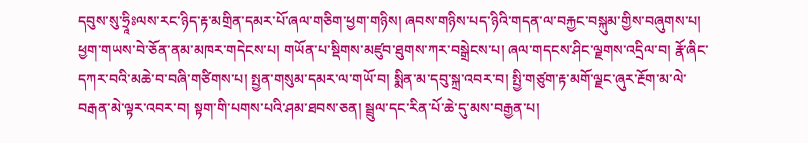དབུས་སུ་ཧྲཱིཿལས་རང་ཉིད་རྟ་མགྲིན་དམར་པོ་ཞལ་གཅིག་ཕྱག་གཉིས། ཞབས་གཉིས་པད་ཉིའི་གདན་ལ་བརྐྱང་བསྐུམ་གྱིས་བཞུགས་པ། ཕྱག་གཡས་བེ་ཅོན་ནམ་མཁར་གདེངས་པ། གཡོན་པ་སྡིགས་མཛུབ་ཐུགས་ཀར་བསྒྲེངས་པ། ཞལ་གདངས་ཤིང་ལྗགས་འདྲིལ་བ། རྣོ་ཞིང་དཀར་བའི་མཆེ་བ་བཞི་གཙིགས་པ། སྤྱན་གསུམ་དམར་ལ་གཡོ་བ། སྨིན་མ་དབུ་སྐྲ་འབར་བ། སྤྱི་གཙུག་རྟ་མགོ་ལྗང་ཞུར་རྔོག་མ་ལེ་བརྒན་མེ་ལྟར་འབར་བ། སྟག་གི་པགས་པའི་ཤམ་ཐབས་ཅན། སྦྲུལ་དང་རིན་པོ་ཆེ་དུ་མས་བརྒྱན་པ།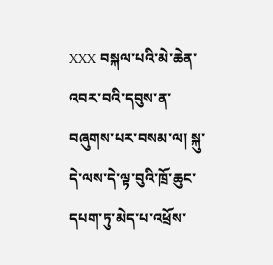XXX བསྐལ་པའི་མེ་ཆེན་འབར་བའི་དབུས་ན་བཞུགས་པར་བསམ་ལ། སྐུ་དེ་ལས་དེ་ལྟ་བུའི་ཁྲོ་ཆུང་དཔག་ཏུ་མེད་པ་འཕྲོས་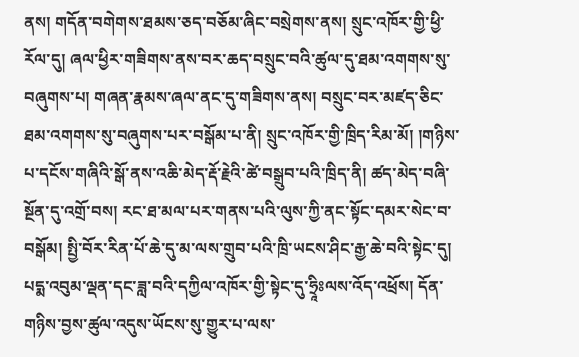ནས། གདོན་བགེགས་ཐམས་ཅད་བཅོམ་ཞིང་བསྲེགས་ནས། སྲུང་འཁོར་གྱི་ཕྱི་རོལ་དུ། ཞལ་ཕྱིར་གཟིགས་ནས་བར་ཆད་བསྲུང་བའི་ཚུལ་དུ་ཐམ་འགགས་སུ་བཞུགས་པ། གཞན་རྣམས་ཞལ་ནང་དུ་གཟིགས་ནས། བསྲུང་བར་མཛད་ཅིང་ཐམ་འགགས་སུ་བཞུགས་པར་བསྒོམ་པ་ནི། སྲུང་འཁོར་གྱི་ཁྲིད་རིམ་མོ། །གཉིས་པ་དངོས་གཞིའི་སྒོ་ནས་འཆི་མེད་རྡོ་རྗེའི་ཚེ་བསྒྲུབ་པའི་ཁྲིད་ནི། ཚད་མེད་བཞི་སྔོན་དུ་འགྲོ་བས། རང་ཐ་མལ་པར་གནས་པའི་ལུས་ཀྱི་ནང་སྟོང་དམར་སེང་བ་བསྒོམ། སྤྱི་བོར་རིན་པོ་ཆེ་དུ་མ་ལས་གྲུབ་པའི་ཁྲི་ཡངས་ཤིང་རྒྱ་ཆེ་བའི་སྟེང་དུ། པདྨ་འབུམ་ལྡན་དང་ཟླ་བའི་དཀྱིལ་འཁོར་གྱི་སྟེང་དུ་ཧྲཱིཿལས་འོད་འཕྲོས། དོན་གཉིས་བྱས་ཚུལ་འདུས་ཡོངས་སུ་གྱུར་པ་ལས་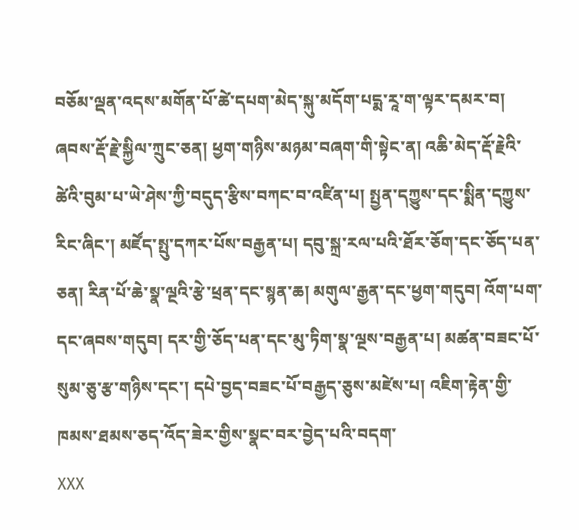བཅོམ་ལྡན་འདས་མགོན་པོ་ཚེ་དཔག་མེད་སྐུ་མདོག་པདྨ་རཱ་ག་ལྟར་དམར་བ། ཞབས་རྡོ་རྗེ་སྐྱིལ་ཀྲུང་ཅན། ཕྱག་གཉིས་མཉམ་བཞག་གི་སྟེང་ན། འཆི་མེད་རྡོ་རྗེའི་ཚེའི་བུམ་པ་ཡེ་ཤེས་ཀྱི་བདུད་རྩིས་བཀང་བ་འཛིན་པ། སྤྱན་དཀྱུས་དང་སྨིན་དཀྱུས་རིང་ཞིང་། མཛོད་སྤུ་དཀར་པོས་བརྒྱན་པ། དབུ་སྐྲ་རལ་པའི་ཐོར་ཅོག་དང་ཅོད་པན་ཅན། རིན་པོ་ཆེ་སྣ་ལྔའི་རྩེ་ཕྲན་དང་སྙན་ཆ། མགུལ་རྒྱན་དང་ཕྱག་གདུབ། འོག་པག་དང་ཞབས་གདུབ། དར་གྱི་ཅོད་པན་དང་མུ་ཏིག་སྣ་ལྔས་བརྒྱན་པ། མཚན་བཟང་པོ་སུམ་ཅུ་རྩ་གཉིས་དང་། དཔེ་བྱད་བཟང་པོ་བརྒྱད་ཅུས་མཛེས་པ། འཇིག་རྟེན་གྱི་ཁམས་ཐམས་ཅད་འོད་ཟེར་གྱིས་སྣང་བར་བྱེད་པའི་བདག་
XXX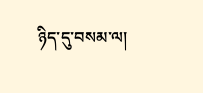ཉིད་དུ་བསམ་ལ།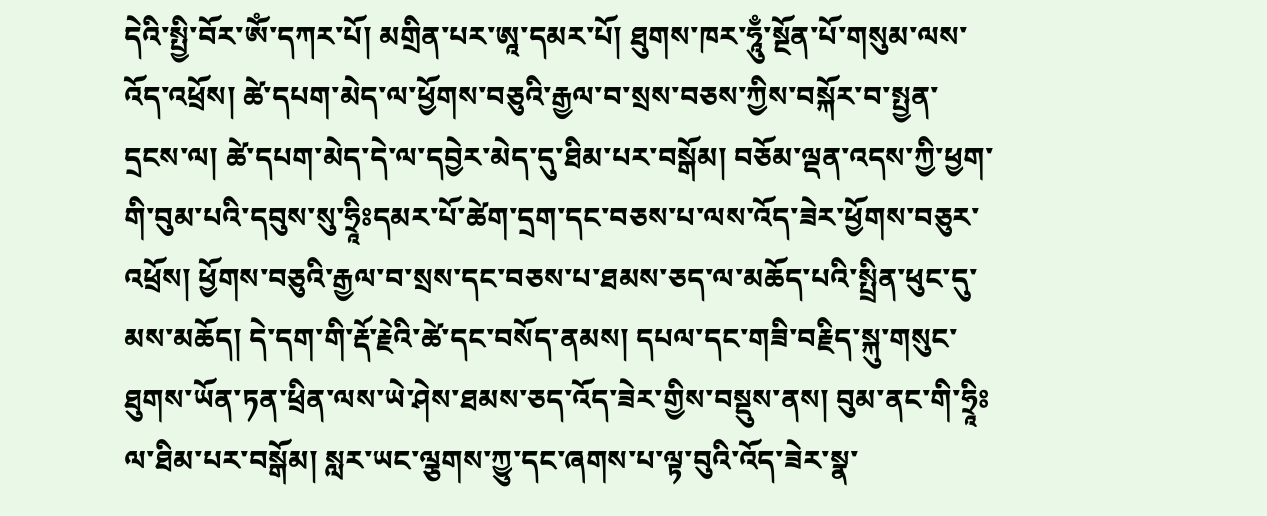དེའི་སྤྱི་བོར་ཨོཾ་དཀར་པོ། མགྲིན་པར་ཨཱ་དམར་པོ། ཐུགས་ཁར་ཧཱུྃ་སྔོན་པོ་གསུམ་ལས་འོད་འཕྲོས། ཚེ་དཔག་མེད་ལ་ཕྱོགས་བཅུའི་རྒྱལ་བ་སྲས་བཅས་ཀྱིས་བསྐོར་བ་སྤྱན་དྲངས་ལ། ཚེ་དཔག་མེད་དེ་ལ་དབྱེར་མེད་དུ་ཐིམ་པར་བསྒོམ། བཅོམ་ལྡན་འདས་ཀྱི་ཕྱག་གི་བུམ་པའི་དབུས་སུ་ཧྲཱིཿདམར་པོ་ཚེག་དྲག་དང་བཅས་པ་ལས་འོད་ཟེར་ཕྱོགས་བཅུར་འཕྲོས། ཕྱོགས་བཅུའི་རྒྱལ་བ་སྲས་དང་བཅས་པ་ཐམས་ཅད་ལ་མཆོད་པའི་སྤྲིན་ཕུང་དུ་མས་མཆོད། དེ་དག་གི་རྡོ་རྗེའི་ཚེ་དང་བསོད་ནམས། དཔལ་དང་གཟི་བརྗིད་སྐུ་གསུང་ཐུགས་ཡོན་ཏན་ཕྲིན་ལས་ཡེ་ཤེས་ཐམས་ཅད་འོད་ཟེར་གྱིས་བསྡུས་ནས། བུམ་ནང་གི་ཧྲཱིཿལ་ཐིམ་པར་བསྒོམ། སླར་ཡང་ལྕགས་ཀྱུ་དང་ཞགས་པ་ལྟ་བུའི་འོད་ཟེར་སྣ་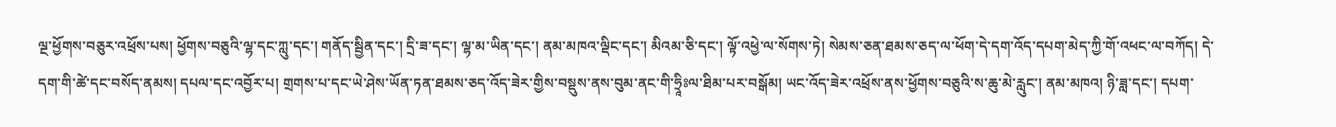ལྔ་ཕྱོགས་བཅུར་འཕྲོས་པས། ཕྱོགས་བཅུའི་ལྷ་དང་ཀླུ་དང་། གནོད་སྦྱིན་དང་། དྲི་ཟ་དང་། ལྷ་མ་ཡིན་དང་། ནམ་མཁའ་ལྡིང་དང་། མིའམ་ཅི་དང་། ལྟོ་འཕྱེ་ལ་སོགས་ཏེ། སེམས་ཅན་ཐམས་ཅད་ལ་ཕོག་དེ་དག་འོད་དཔག་མེད་ཀྱི་གོ་འཕང་ལ་བཀོད། དེ་དག་གི་ཚེ་དང་བསོད་ནམས། དཔལ་དང་འབྱོར་པ། གྲགས་པ་དང་ཡེ་ཤེས་ཡོན་ཏན་ཐམས་ཅད་འོད་ཟེར་གྱིས་བསྡུས་ནས་བུམ་ནང་གི་ཧྲཱིཿལ་ཐིམ་པར་བསྒོམ། ཡང་འོད་ཟེར་འཕྲོས་ནས་ཕྱོགས་བཅུའི་ས་ཆུ་མེ་རླུང་། ནམ་མཁའ། ཉི་ཟླ་དང་། དཔག་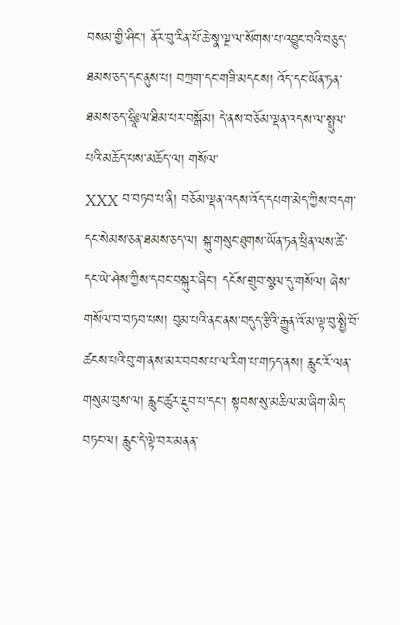བསམ་གྱི་ཤིང་། ནོར་བུ་རིན་པོ་ཆེ་སྣ་ལྔ་ལ་སོགས་པ་འབྱུང་བའི་བཅུད་ཐམས་ཅད་དང་ནུས་པ། བཀྲག་དང་གཟི་མདངས། འོད་དང་ཡོན་ཏན་ཐམས་ཅད་ཧྲཱིཿལ་ཐིམ་པར་བསྒོམ། དེ་ནས་བཅོམ་ལྡན་འདས་ལ་སྤྲུལ་པའི་མཆོད་པས་མཆོད་ལ། གསོལ་
XXX བ་བཏབ་པ་ནི། བཅོམ་ལྡན་འདས་འོད་དཔག་མེད་ཀྱིས་བདག་དང་སེམས་ཅན་ཐམས་ཅད་ལ། སྐུ་གསུང་ཐུགས་ཡོན་ཏན་ཕྲིན་ལས་ཚེ་དང་ཡེ་ཤེས་ཀྱིས་དབང་བསྐུར་ཞིང་། དངོས་གྲུབ་སྩལ་དུ་གསོལ། ཞེས་གསོལ་བ་བཏབ་པས། བུམ་པའི་ནང་ནས་བདུད་རྩིའི་རྒྱུན་འོ་མ་ལྟ་བུ་སྤྱི་བོ་ཚངས་པའི་བུ་ག་ནས་མར་བབས་པ་ལ་རིག་པ་གཏད་ནས། རླུང་རོ་ལན་གསུམ་བུས་ལ། རླུང་ཚུར་རྔུབ་པ་དང་། སྟབས་སུ་མཆིལ་མ་ཞིག་མིད་བཏང་ལ། རླུང་དེ་ལྟེ་བར་མནན་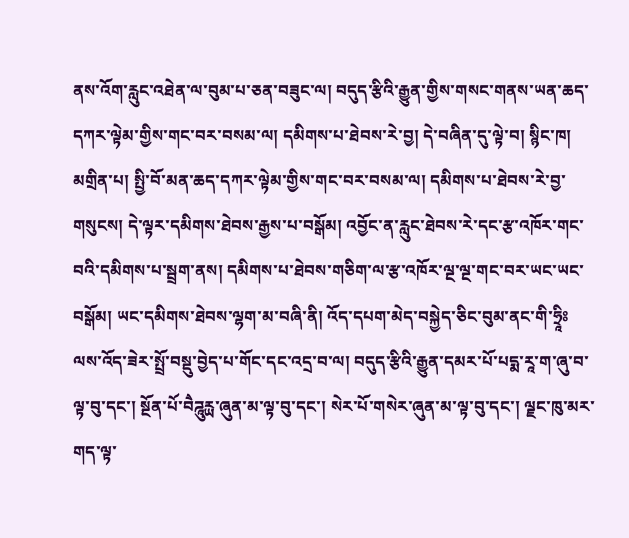ནས་འོག་རླུང་འཐེན་ལ་བུམ་པ་ཅན་བཟུང་ལ། བདུད་རྩིའི་རྒྱུན་གྱིས་གསང་གནས་ཡན་ཆད་དཀར་ལྟེམ་གྱིས་གང་བར་བསམ་ལ། དམིགས་པ་ཐེབས་རེ་བྱ། དེ་བཞིན་དུ་ལྟེ་བ། སྙིང་ཁ། མགྲིན་པ། སྤྱི་བོ་མན་ཆད་དཀར་ལྟེམ་གྱིས་གང་བར་བསམ་ལ། དམིགས་པ་ཐེབས་རེ་བྱ་གསུངས། དེ་ལྟར་དམིགས་ཐེབས་རྒྱས་པ་བསྒོམ། འབྱོང་ན་རླུང་ཐེབས་རེ་དང་རྩ་འཁོར་གང་བའི་དམིགས་པ་སྦྲག་ནས། དམིགས་པ་ཐེབས་གཅིག་ལ་རྩ་འཁོར་ལྔ་ལྔ་གང་བར་ཡང་ཡང་བསྒོམ། ཡང་དམིགས་ཐེབས་ལྷག་མ་བཞི་ནི། འོད་དཔག་མེད་བསྐྱེད་ཅིང་བུམ་ནང་གི་ཧྲཱིཿལས་འོད་ཟེར་སྤྲོ་བསྡུ་བྱེད་པ་གོང་དང་འདྲ་བ་ལ། བདུད་རྩིའི་རྒྱུན་དམར་པོ་པདྨ་རཱ་ག་ཞུ་བ་ལྟ་བུ་དང་། སྔོན་པོ་བཻཌཱུརྻ་ཞུན་མ་ལྟ་བུ་དང་། སེར་པོ་གསེར་ཞུན་མ་ལྟ་བུ་དང་། ལྗང་ཁུ་མར་གད་ལྟ་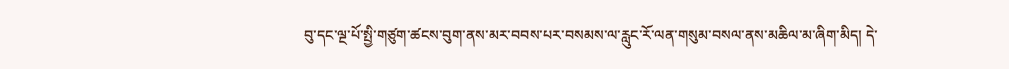བུ་དང་ལྔ་པོ་སྤྱི་གཙུག་ཚངས་བུག་ནས་མར་བབས་པར་བསམས་ལ་རླུང་རོ་ལན་གསུམ་བསལ་ནས་མཆིལ་མ་ཞིག་མིད། དེ་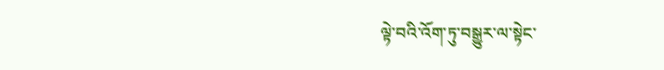ལྟེ་བའི་འོག་ཏུ་བསྒྱུར་ལ་སྟེང་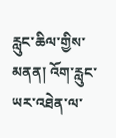རླུང་ཆིལ་གྱིས་མནན། འོག་རླུང་ཡར་འཐེན་ལ་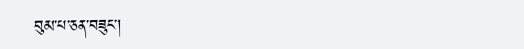བུམ་པ་ཅན་བཟུང་།